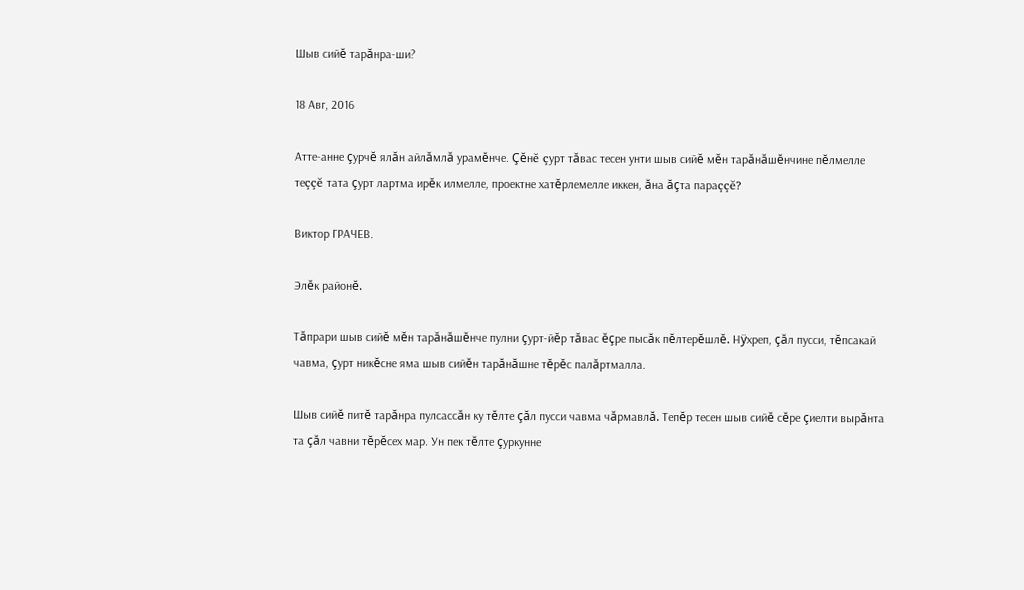Шыв сийĕ тарăнра-ши?

18 Авг, 2016

Атте-анне çурчĕ ялăн айлăмлă урамĕнче. Çĕнĕ çурт тăвас тесен унти шыв сийĕ мĕн тарăнăшĕнчине пĕлмелле теççĕ тата çурт лартма ирĕк илмелле, проектне хатĕрлемелле иккен, ăна ăçта параççĕ?

Виктор ГРАЧЕВ.

Элĕк районĕ.

Тăпрари шыв сийĕ мĕн тарăнăшĕнче пулни çурт-йĕр тăвас ĕçре пысăк пĕлтерĕшлĕ. Нÿхреп, çăл пусси, тĕпсакай чавма, çурт никĕсне яма шыв сийĕн тарăнăшне тĕрĕс палăртмалла.

Шыв сийĕ питĕ тарăнра пулсассăн ку тĕлте çăл пусси чавма чăрмавлă. Тепĕр тесен шыв сийĕ сĕре çиелти вырăнта та çăл чавни тĕрĕсех мар. Ун пек тĕлте çуркунне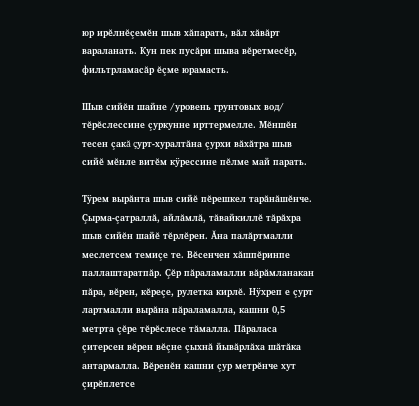юр ирĕлнĕçемĕн шыв хăпарать, вăл хăвăрт вараланать. Кун пек пусăри шыва вĕретмесĕр, фильтрламасăр ĕçме юрамасть.

Шыв сийĕн шайне /уровень грунтовых вод/ тĕрĕслессине çуркунне ирттермелле. Мĕншĕн тесен çакă çурт-хуралтăна çурхи вăхăтра шыв сийĕ мĕнле витĕм кÿрессине пĕлме май парать.

Тÿрем вырăнта шыв сийĕ пĕрешкел тарăнăшĕнче. Çырма-çатраллă, айлăмлă, тăвайкиллĕ тăрăхра шыв сийĕн шайĕ тĕрлĕрен. Ăна палăртмалли меслетсем темиçе те. Вĕсенчен хăшпĕринпе паллаштаратпăр. Çĕр пăраламалли вăрăмланакан пăра, вĕрен, кĕреçе, рулетка кирлĕ. Нÿхреп е çурт лартмалли вырăна пăраламалла, кашни 0,5 метрта çĕре тĕрĕслесе тăмалла. Пăраласа çитерсен вĕрен вĕçне çыхнă йывăрлăха шăтăка антармалла. Вĕренĕн кашни çур метрĕнче хут çирĕплетсе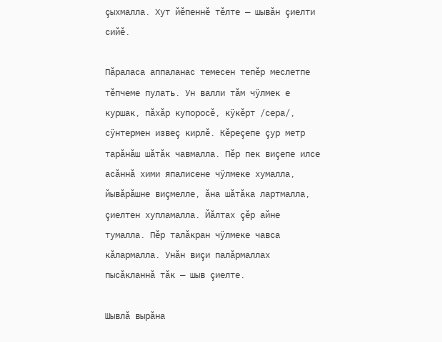çыхмалла. Хут йĕпеннĕ тĕлте — шывăн çиелти сийĕ.

Пăраласа аппаланас темесен тепĕр меслетпе тĕпчеме пулать. Ун валли тăм чÿлмек е куршак, пăхăр купоросĕ, кÿкĕрт /сера/, сÿнтермен извеç кирлĕ. Кĕреçепе çур метр тарăнăш шăтăк чавмалла. Пĕр пек виçепе илсе асăннă хими япалисене чÿлмеке хумалла, йывăрăшне виçмелле, ăна шăтăка лартмалла, çиелтен хупламалла. Йăлтах çĕр айне тумалла. Пĕр талăкран чÿлмеке чавса кăлармалла. Унăн виçи палăрмаллах пысăкланнă тăк — шыв çиелте.

Шывлă вырăна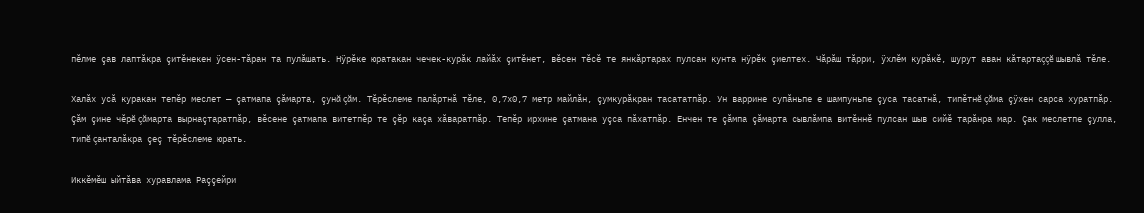пĕлме çав лаптăкра çитĕнекен ÿсен-тăран та пулăшать. Нÿрĕке юратакан чечек-курăк лайăх çитĕнет, вĕсен тĕсĕ те янкăртарах пулсан кунта нÿрĕк çиелтех. Чăрăш тăрри, ÿхлĕм курăкĕ, шурут аван кăтартаççĕ шывлă тĕле.

Халăх усă куракан тепĕр меслет — çатмапа çăмарта, çунă çăм. Тĕрĕслеме палăртнă тĕле, 0,7х0,7 метр майлăн, çумкурăкран тасататпăр. Ун варрине супăньпе е шампуньпе çуса тасатнă, типĕтнĕ çăма çÿхен сарса хуратпăр. Çăм çине чĕрĕ çăмарта вырнаçтаратпăр, вĕсене çатмапа витетпĕр те çĕр каçа хăваратпăр. Тепĕр ирхине çатмана уçса пăхатпăр. Енчен те çăмпа çăмарта сывлăмпа витĕннĕ пулсан шыв сийĕ тарăнра мар. Çак меслетпе çулла, типĕ çанталăкра çеç тĕрĕслеме юрать.

Иккĕмĕш ыйтăва хуравлама Раççейри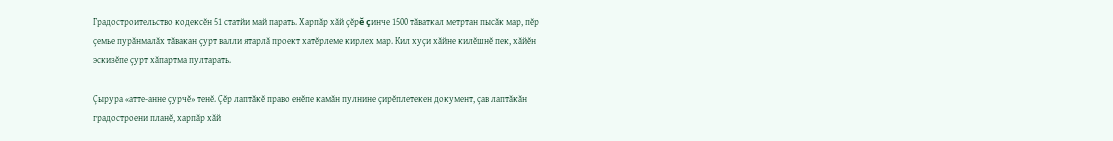Градостроительство кодексĕн 51 статйи май парать. Харпăр хăй çĕрĕ çинче 1500 тăваткал метртан пысăк мар, пĕр çемье пурăнмалăх тăвакан çурт валли ятарлă проект хатĕрлеме кирлех мар. Кил хуçи хăйне килĕшнĕ пек, хăйĕн эскизĕпе çурт хăпартма пултарать.

Çырура «атте-анне çурчĕ» тенĕ. Çĕр лаптăкĕ право енĕпе камăн пулнине çирĕплетекен документ, çав лаптăкăн градостроени планĕ, харпăр хăй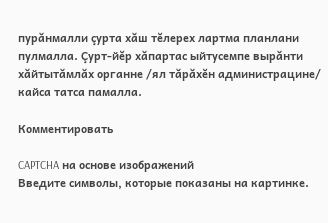пурăнмалли çурта хăш тĕлерех лартма планлани пулмалла. Çурт-йĕр хăпартас ыйтусемпе вырăнти хăйтытăмлăх органне /ял тăрăхĕн администрацине/ кайса татса памалла.

Комментировать

CAPTCHA на основе изображений
Введите символы, которые показаны на картинке.